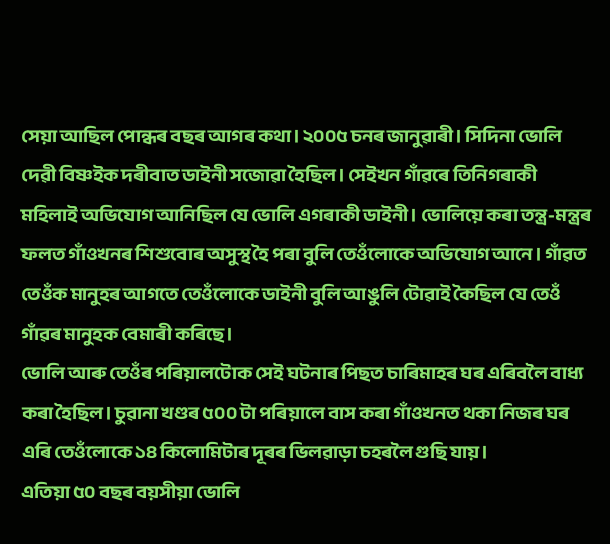সেয়া আছিল পোন্ধৰ বছৰ আগৰ কথা। ২০০৫ চনৰ জানুৱাৰী। সিদিনা ভোলি দেৱী বিষ্ণইক দৰীবাত ডাইনী সজোৱা হৈছিল। সেইখন গাঁৱৰে তিনিগৰাকী মহিলাই অভিযোগ আনিছিল যে ভোলি এগৰাকী ডাইনী। ভোলিয়ে কৰা তন্ত্ৰ-মন্ত্ৰৰ ফলত গাঁওখনৰ শিশুবোৰ অসুস্থ হৈ পৰা বুলি তেওঁলোকে অভিযোগ আনে। গাঁৱত তেওঁক মানুহৰ আগতে তেওঁলোকে ডাইনী বুলি আঙুলি টোৱাই কৈছিল যে তেওঁ গাঁৱৰ মানুহক বেমাৰী কৰিছে।
ভোলি আৰু তেওঁৰ পৰিয়ালটোক সেই ঘটনাৰ পিছত চাৰিমাহৰ ঘৰ এৰিবলৈ বাধ্য কৰা হৈছিল। চুৱানা খণ্ডৰ ৫০০ টা পৰিয়ালে বাস কৰা গাঁওখনত থকা নিজৰ ঘৰ এৰি তেওঁলোকে ১৪ কিলোমিটাৰ দূৰৰ ভিলৱাড়া চহৰলৈ গুছি যায়।
এতিয়া ৫০ বছৰ বয়সীয়া ভোলি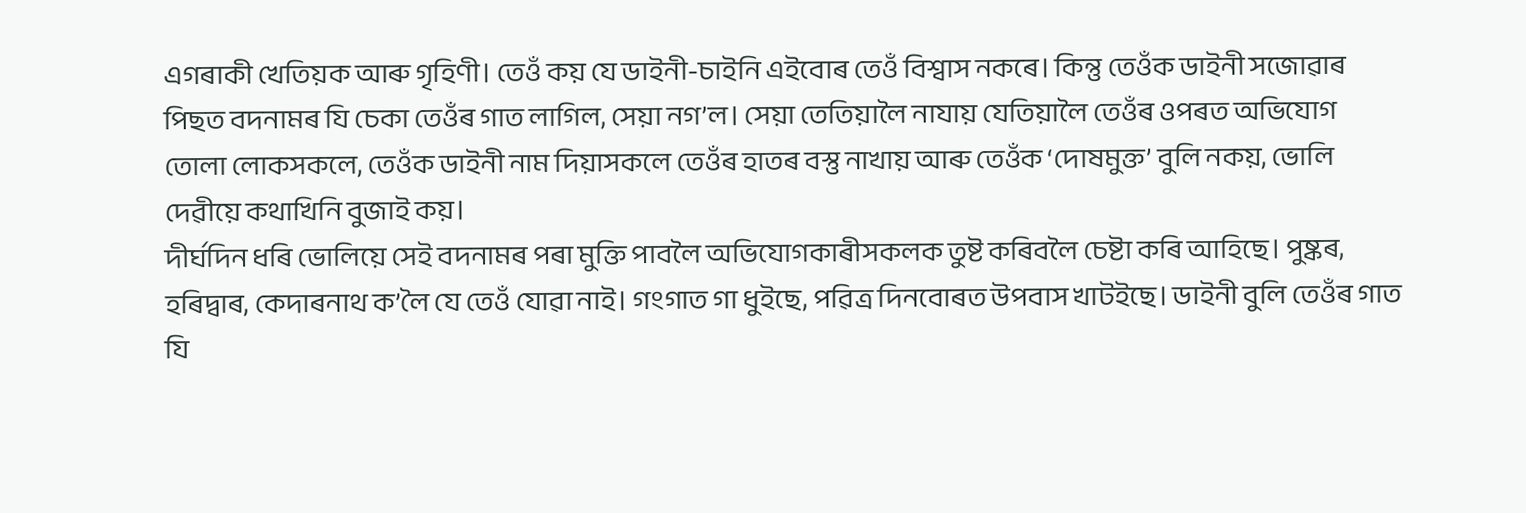এগৰাকী খেতিয়ক আৰু গৃহিণী। তেওঁ কয় যে ডাইনী-চাইনি এইবোৰ তেওঁ বিশ্বাস নকৰে। কিন্তু তেওঁক ডাইনী সজোৱাৰ পিছত বদনামৰ যি চেকা তেওঁৰ গাত লাগিল, সেয়া নগ’ল। সেয়া তেতিয়ালৈ নাযায় যেতিয়ালৈ তেওঁৰ ওপৰত অভিযোগ তোলা লোকসকলে, তেওঁক ডাইনী নাম দিয়াসকলে তেওঁৰ হাতৰ বস্তু নাখায় আৰু তেওঁক ‘দোষমুক্ত’ বুলি নকয়, ভোলি দেৱীয়ে কথাখিনি বুজাই কয়।
দীৰ্ঘদিন ধৰি ভোলিয়ে সেই বদনামৰ পৰা মুক্তি পাবলৈ অভিযোগকাৰীসকলক তুষ্ট কৰিবলৈ চেষ্টা কৰি আহিছে। পুষ্কৰ, হৰিদ্বাৰ, কেদাৰনাথ ক’লৈ যে তেওঁ যোৱা নাই। গংগাত গা ধুইছে, পৱিত্ৰ দিনবোৰত উপবাস খাটইছে। ডাইনী বুলি তেওঁৰ গাত যি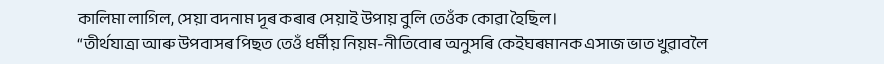কালিমা লাগিল, সেয়া বদনাম দূৰ কৰাৰ সেয়াই উপায় বুলি তেওঁক কোৱা হৈছিল।
“তীৰ্থযাত্ৰা আৰু উপবাসৰ পিছত তেওঁ ধৰ্মীয় নিয়ম-নীতিবোৰ অনুসৰি কেইঘৰমানক এসাজ ভাত খুৱাবলৈ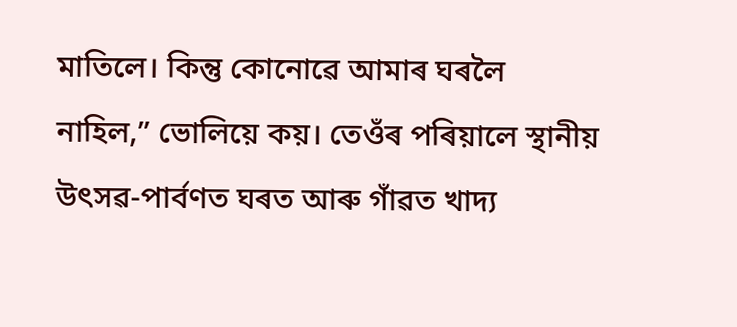মাতিলে। কিন্তু কোনোৱে আমাৰ ঘৰলৈ নাহিল,” ভোলিয়ে কয়। তেওঁৰ পৰিয়ালে স্থানীয় উৎসৱ-পাৰ্বণত ঘৰত আৰু গাঁৱত খাদ্য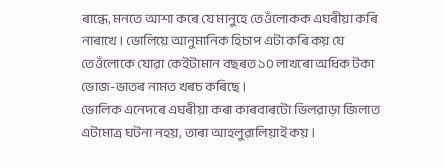ৰান্ধে, মনতে আশা কৰে যে মানুহে তেওঁলোকক এঘৰীয়া কৰি নাৰাখে। ভোলিয়ে আনুমানিক হিচাপ এটা কৰি কয় যে তেওঁলোকে যোৱা কেইটামান বছৰত ১০ লাখৰো অধিক টকা ভোজ-ভাতৰ নামত খৰচ কৰিছে।
ভোলিক এনেদৰে এঘৰীয়া কৰা কাৰবাৰটো ভিলৱাড়া জিলাত এটামাত্ৰ ঘটনা নহয়, তাৰা আহলুৱালিয়াই কয়।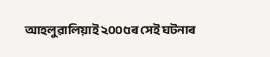আহলুৱালিয়াই ২০০৫ৰ সেই ঘটনাৰ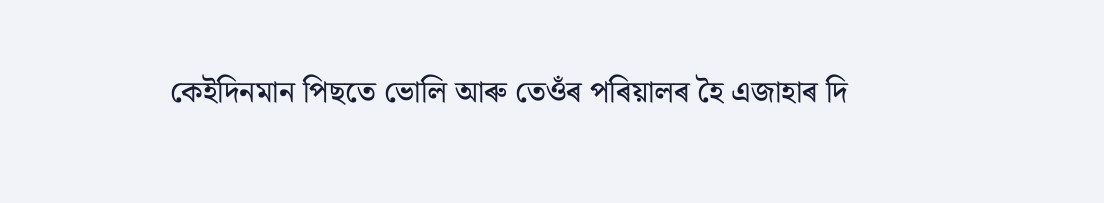কেইদিনমান পিছতে ভোলি আৰু তেওঁৰ পৰিয়ালৰ হৈ এজাহাৰ দি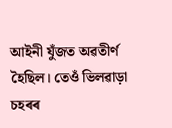আইনী যুঁজত অৱতীৰ্ণ হৈছিল। তেওঁ ভিলৱাড়া চহৰৰ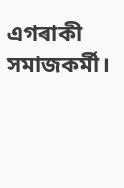এগৰাকী সমাজকৰ্মী।